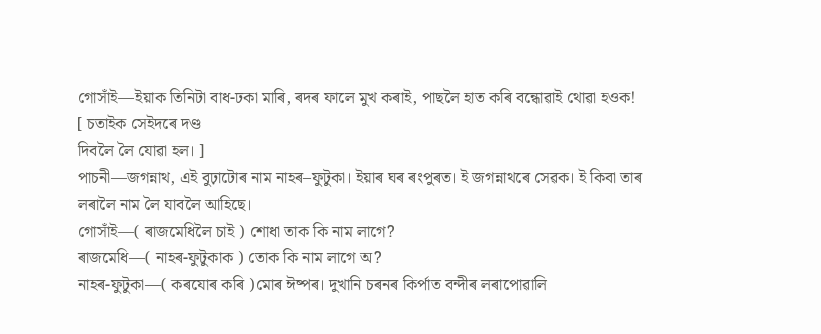গোসাঁই—ইয়াক তিনিটা বাধ-ঢকা মাৰি, ৰদৰ ফালে মুখ কৰাই, পাছলৈ হাত কৰি বন্ধোৱাই থোৱা হওক!
[ চতাইক সেইদৰে দণ্ড
দিবলৈ লৈ যোৱা হল। ]
পাচনী—জগন্নাথ, এই বুঢ়াটোৰ নাম নাহৰ–ফুটুকা। ইয়াৰ ঘৰ ৰংপুৰত। ই জগন্নাথৰে সেৱক। ই কিবা তাৰ লৰালৈ নাম লৈ যাবলৈ আহিছে।
গোসাঁই―( ৰাজমেধিলৈ চাই ) শোধা তাক কি নাম লাগে?
ৰাজমেধি—( নাহৰ-ফুটুকাক ) তোক কি নাম লাগে অ?
নাহৰ-ফুটুকা—( কৰযোৰ কৰি )মোৰ ঈষ্পৰ। দুখানি চৰনৰ কিৰ্পাত বন্দীৰ লৰাপোৱালি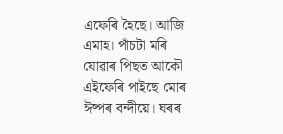এফেৰি হৈছে। আজি এমাহ। পাঁচটা মৰি যোৱাৰ পিছত আকৌ এইফেৰি পাইছে মোৰ ঈষ্পৰ বন্দীয়ে। ঘৰৰ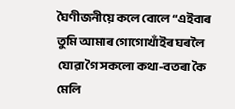ঘৈণীজনীয়ে কলে বোলে “এইবাৰ তুমি আমাৰ গোগোখাঁইৰ ঘৰলৈ যোৱা গৈ সকলো কথা-বতৰা কৈ মেলি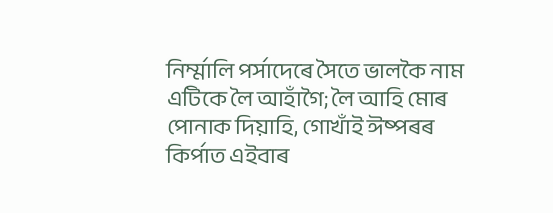নিৰ্ম্মালি পৰ্সাদেৰে সৈতে ভালকৈ নাম এটিকে লৈ আহাঁগৈ; লৈ আহি মোৰ পোনাক দিয়াহি, গোখাঁই ঈষ্পৰৰ কিৰ্পাত এইবাৰ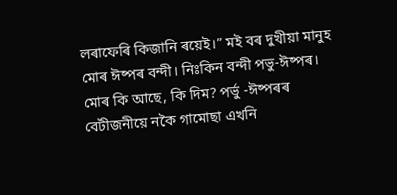লৰাফেৰি কিজানি ৰয়েই।” মই বৰ দুখীয়া মানুহ মোৰ ঈষ্পৰ বন্দী। নিঃকিন বন্দী পভু-ঈষ্পৰ। মোৰ কি আছে, কি দিম? পৰ্ভু -ঈষ্পৰৰ বেটীজনীয়ে নকৈ গামোছা এখনি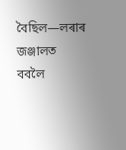বৈছিল—লৰাৰ জঞ্জালত ববলৈ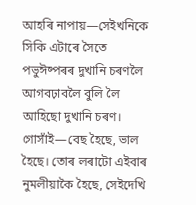আহৰি নাপায়—সেইখনিকে সিকি এটাৰে সৈতে পভুঈষ্পৰৰ দুখানি চৰণলৈ আগবঢ়াবলৈ বুলি লৈ আহিছো দুখানি চৰণ।
গোসাঁই—বেছ হৈছে, ভাল হৈছে। তোৰ লৰাটো এইবাৰ নুমলীয়াকৈ হৈছে, সেইদেখি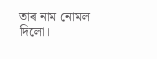তাৰ নাম নোমল দিলো।